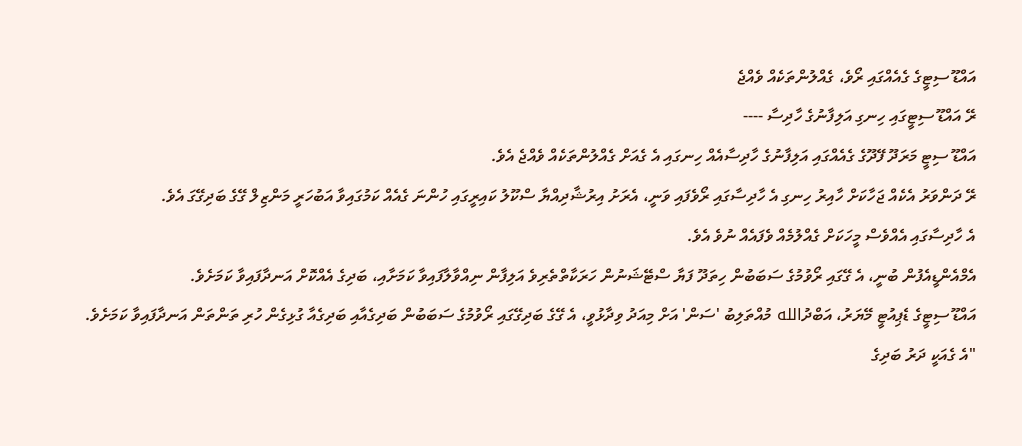އައްޑޫ ސިޓީގެ ގެއެއްގައި ރޯވެ، ގެއްލުންތަކެއް ވެއްޖެ
ރޭ އައްޑޫ ސިޓީގައި ހިނގި އަލިފާނުގެ ހާދިސާ ----
އައްޑޫ ސިޓީ މަރަދޫ ފޭދޫގެ ގެއެއްގައި އަލިފާނުގެ ހާދިސާއެއް ހިނގައި އެ ގެއަށް ގެއްލުންތަކެއް ވެއްޖެ އެވެ.
ރޭ ދަންވަރު އެކެއް ޖަހާކަށް ހާއިރު ހިނގި އެ ހާދިސާގައި ރޯވެފައި ވަނީ، އެރަށު އިރުޝާދިއްޔާ ސްކޫލު ކައިރީގައި ހުންނަ ގެއެއް ކަމުގައިވާ އަބުހަރީ މަންޒިލް ގޭގެ ބަދިގޭގަ އެވެ.
އެ ހާދިސާގައި އެއްވެސް މީހަކަށް ގެއްލުމެއް ވެފައެއް ނުވެ އެވެ.
އެމްއެންޑީއެފުން ބުނީ، އެ ގޭގައި ރޯވުމުގެ ސަބަބުން ހިތަދޫ ފަޔާ ސްޓޭޝަނުން ހަރަކާތްތެރިވެ އަލިފާން ނިއްވާލާފައިވާ ކަމަށާއި، ބަދިގެ އެއްކޮށް އަނދާފައިވާ ކަމަށެވެ.
އައްޑޫ ސިޓީގެ ޑެޕިއުޓީ މޭޔަރު، އަބްދުالله މުއްތަލިބު 'ސަން' އަށް މިއަދު ވިދާޅުވީ، އެ ގޭގެ ބަދިގޭގައި ރޯވުމުގެ ސަބަބުން ބަދިގެއާއި ބަދިގެއާ ގުޅިގެން ހުރި ތަންތަން އަނދާފައިވާ ކަމަށެވެ.
"އެ ގެއަކީ ދަރު ބަދިގެ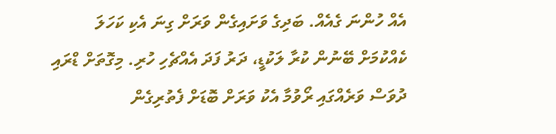އެއް ހުންނަ ގެއެއް. ބަދިގެ ވަށައިގެން ވަރަށް ގިނަ އެކި ކަހަލަ ކެއްކުމަށް ބޭނުން ކުރާ ލަކުޑީ، ދަރު ފަދަ އެއްޗެހި ހުރި. މިގޮތަށް ޑްރައި ދުވަސް ވަރެއްގައި ރޯވުމާ އެކު ވަރަށް ބޮޑަށް ފެތުރިގެން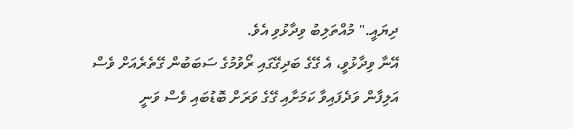ދިޔައީ." މުއްތަލިބު ވިދާޅުވި އެވެ.
އޭނާ ވިދާޅުވީ، އެ ގޭގެ ބަދިގޭގައި ރޯވުމުގެ ސަބަބުން ގޭތެރެއަށް ވެސް އަލިފާން ވަދެފައިވާ ކަމަށާއި ގޭގެ ވަރަށް ބޮޑުބައި ވެސް ވަނީ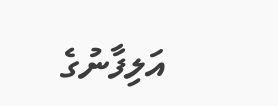އަލިފާނުގެ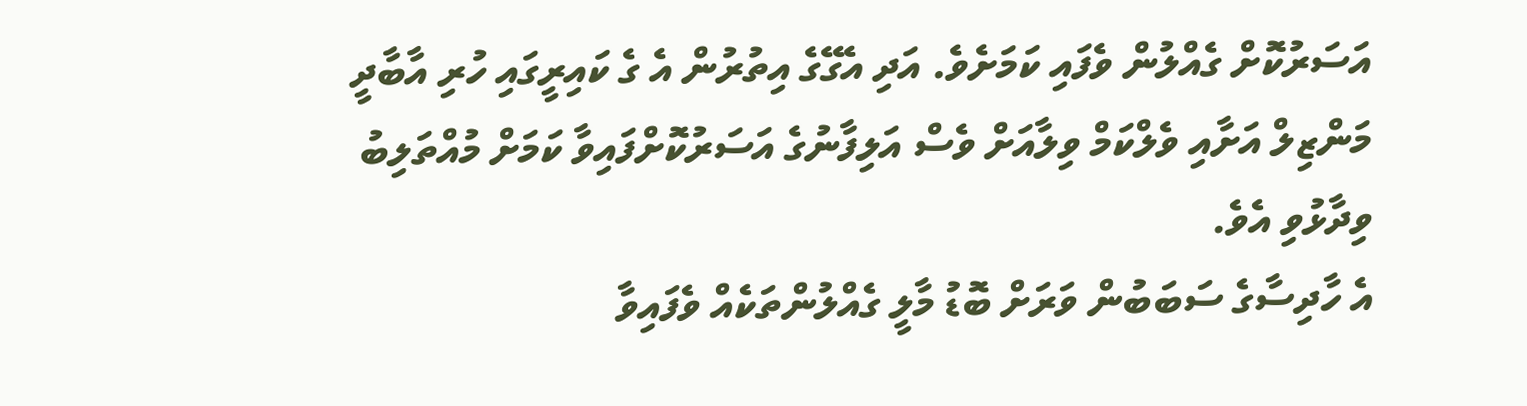އަސަރުކޮށް ގެއްލުން ވެފައި ކަމަށެވެ. އަދި އެގޭގެ އިތުރުން އެ ގެ ކައިރީގައި ހުރި އާބާދީ މަންޒިލް އަށާއި ވެލްކަމް ވިލާއަށް ވެސް އަލިފާނުގެ އަސަރުކޮށްފައިވާ ކަމަށް މުއްތަލިބު ވިދާޅުވި އެވެ.
އެ ހާދިސާގެ ސަބަބުން ވަރަށް ބޮޑު މާލީ ގެއްލުންތަކެއް ވެފައިވާ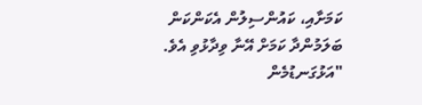ކަމަށާއި، ކައުންސިލުން އެކަންކަން ބަލަމުންދާ ކަމަށް އޭނާ ވިދާޅުވި އެވެ.
"އަޅުގަނޑުމެން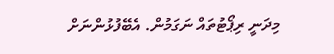މިދަނީ ރިޕޯޓުތައް ނަގަމުން. އެބޭފުޅުންނަށް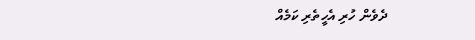ދެވެން ހުރި އެހީތެރި ކަމެއް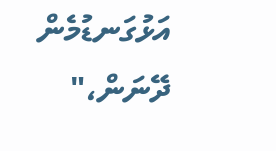އަޅުގަނޑުމެން ދޭނަން،"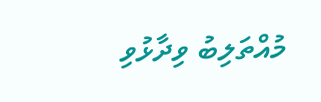މުއްތަލިބު ވިދާޅުވި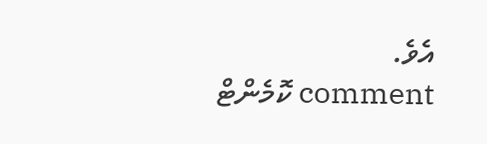އެވެ.
comment ކޮމެންޓް